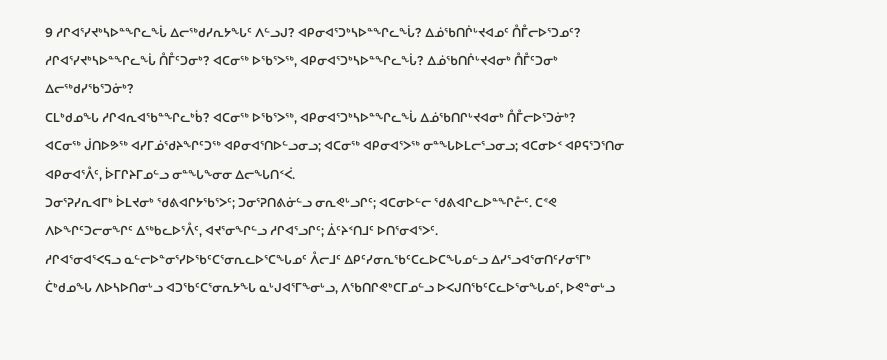9 ᓱᒋᐊᕐᓯᔪᒃᓴᐅᓐᖏᓚᖔ ᐃᓕᖅᑯᓯᕆᔭᖓᑦ ᐱᓪᓗᒍ? ᐊᑭᓂᐊᕐᑐᒃᓴᐅᓐᖏᓚᖔ? ᐃᓅᖃᑎᒌᒡᔪᐊᓄᑦ ᑍᒤᓕᐅᕐᑐᓄᑦ?
ᓱᒋᐊᕐᓯᔪᒃᓴᐅᓐᖏᓚᖔ ᑍᒤᑦᑐᓂᒃ? ᐊᑕᓂᖅ ᐅᖃᕐᐳᖅ, ᐊᑭᓂᐊᕐᑐᒃᓴᐅᓐᖏᓚᖔ? ᐃᓅᖃᑎᒌᒡᔪᐊᓂᒃ ᑍᒤᑦᑐᓂᒃ ᐃᓕᖅᑯᓯᖃᕐᑐᓃᒃ?
ᑕᒪᒃᑯᓄᖓ ᓱᒋᐊᕆᐊᖃᓐᖏᓚᒃᑳ? ᐊᑕᓂᖅ ᐅᖃᕐᐳᖅ, ᐊᑭᓂᐊᕐᑐᒃᓴᐅᓐᖏᓚᖔ ᐃᓅᖃᑎᒋᒡᔪᐊᓂᒃ ᑍᒤᓕᐅᕐᑐᓃᒃ?
ᐊᑕᓂᖅ ᒎᑎᐅᕗᖅ ᐊᓯᒥᓅᖁᔨᖏᑦᑐᖅ ᐊᑭᓂᐊᕐᑎᐅᓪᓗᓂᓗ; ᐊᑕᓂᖅ ᐊᑭᓂᐊᕐᐳᖅ ᓂᓐᖓᐅᒪᓕᕐᓗᓂᓗ; ᐊᑕᓂᐅᑉ ᐊᑭᕋᕐᑐᕐᑎᓂ ᐊᑭᓂᐊᕐᐰᑦ, ᐆᒥᒋᔨᒥᓄᓪᓗ ᓂᓐᖓᖕᓂᓂ ᐃᓕᖓᑎᑉᐹ.
ᑐᓂᕐᕈᓯᕆᐊᒥᒃ ᐆᒪᔪᓂᒃ ᖁᕕᐊᒋᔭᖃᕐᐳᑦ; ᑐᓂᕐᕈᑎᕕᓃᓪᓗ ᓂᕆᕙᒡᓗᒋᑦ; ᐊᑕᓂᐅᓪᓕ ᖁᕕᐊᒋᓚᐅᓐᖏᓔᑦ. ᑕᕝᕙ ᐱᐅᖏᑦᑐᓕᓂᖏᑦ ᐃᖅᑲᓚᐅᕐᐰᑦ, ᐊᔪᕐᓂᖏᓪᓗ ᓱᒋᐊᕐᓗᒋᑦ; ᐄᑦᔨᑉᑎᒧᑦ ᐅᑎᕐᓂᐊᕐᐳᑦ.
ᓱᒋᐊᕐᓂᐊᕐᐸᕋᓗ ᓇᓪᓕᐅᓐᓂᕐᓯᐅᖃᑦᑕᕐᓂᕆᓚᐅᕐᑕᖓᓄᑦ ᐰᓕᒧᑦ ᐃᑭᑦᓯᓂᕆᖃᑦᑕᓚᐅᑕᖓᓄᓪᓗ ᐃᓯᕐᓗᐊᕐᓂᑎᑦᓯᓂᕐᒥᒃ ᑖᒃᑯᓄᖓ ᐱᐅᓴᐅᑎᓂᒡᓗ ᐊᑐᖃᑦᑕᕐᓂᕆᔭᖓ ᓇᒡᒍᐊᕐᒥᖕᓂᒡᓗ, ᐱᖃᑎᒋᕙᒃᑕᒥᓄᓪᓗ ᐅᐸᒍᑎᖃᑦᑕᓚᐅᕐᓂᖓᓄᑦ, ᐅᕙᓐᓂᒡᓗ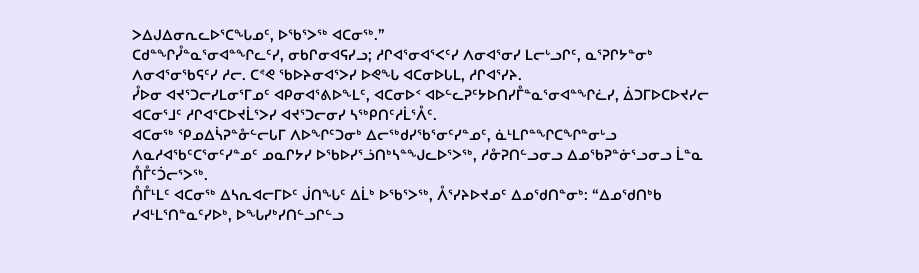ᐳᐃᒍᐃᓂᕆᓚᐅᕐᑕᖓᓄᑦ, ᐅᖃᕐᐳᖅ ᐊᑕᓂᖅ.”
ᑕᑯᓐᖏᓮᓐᓇᕐᓂᐊᓐᖏᓚᑦᓯ, ᓂᑲᒋᓂᐊᕋᓯᓗ; ᓱᒋᐊᕐᓂᐊᕐᐸᑦᓯ ᐱᓂᐊᕐᓂᓯ ᒪᓕᒡᓗᒋᑦ, ᓇᕐᕈᒋᔭᓐᓂᒃ ᐱᓂᐊᕐᓂᖃᕋᑦᓯ ᓱᓕ. ᑕᕝᕙ ᖃᐅᔨᓂᐊᕐᐳᓯ ᐅᕙᖓ ᐊᑕᓂᐅᒐᒪ, ᓱᒋᐊᕐᓯᔨ.
ᓮᐅᓂ ᐊᔪᕐᑐᓕᓯᒪᓂᕐᒥᓄᑦ ᐊᑭᓂᐊᕐᕕᐅᖕᒪᑦ, ᐊᑕᓂᐅᑉ ᐊᐅᓪᓚᕈᑦᔭᐅᑎᓯᒤᓐᓇᕐᓂᐊᓐᖏᓛᓯ, ᐄᑐᒥᐅᑕᐅᔪᓯᓕ ᐊᑕᓂᕐᒧᑦ ᓱᒋᐊᕐᑕᐅᔪᒫᕐᐳᓯ ᐊᔪᕐᑐᓕᓂᓯ ᓴᖅᑭᑎᑦᓱᒫᕐᐰᑦ.
ᐊᑕᓂᖅ ᕿᓄᐃᓵᕈᓐᓁᓪᓕᒐᒥ ᐱᐅᖏᑦᑐᓂᒃ ᐃᓕᖅᑯᓯᖃᕐᓂᑦᓯᓐᓄᑦ, ᓈᒻᒪᒋᓐᖏᑕᖏᓐᓂᒡᓗ ᐱᓇᓱᐊᖃᑦᑕᕐᓂᑦᓯᓐᓄᑦ ᓄᓇᒋᔭᓯ ᐅᖃᐅᓯᕐᓘᑎᒃᓴᓐᖑᓚᐅᕐᐳᖅ, ᓱᓁᕈᑎᓪᓗᓂᓗ ᐃᓄᖃᕈᓐᓃᕐᓗᓂᓗ ᒫᓐᓇ ᑍᒤᑦᑑᓕᕐᐳᖅ.
ᑍᒤᒻᒪᑦ ᐊᑕᓂᖅ ᐃᓴᕆᐊᓕᒥᐅᑦ ᒎᑎᖓᑦ ᐃᒫᒃ ᐅᖃᕐᐳᖅ, ᐰᕐᓯᔨᐅᔪᓄᑦ ᐃᓄᖁᑎᓐᓂᒃ: “ᐃᓄᖁᑎᒃᑲ ᓯᐊᒻᒪᕐᑎᓐᓇᑦᓯᐅᒃ, ᐅᖓᓯᒃᓯᑎᓪᓗᒋᓪᓗ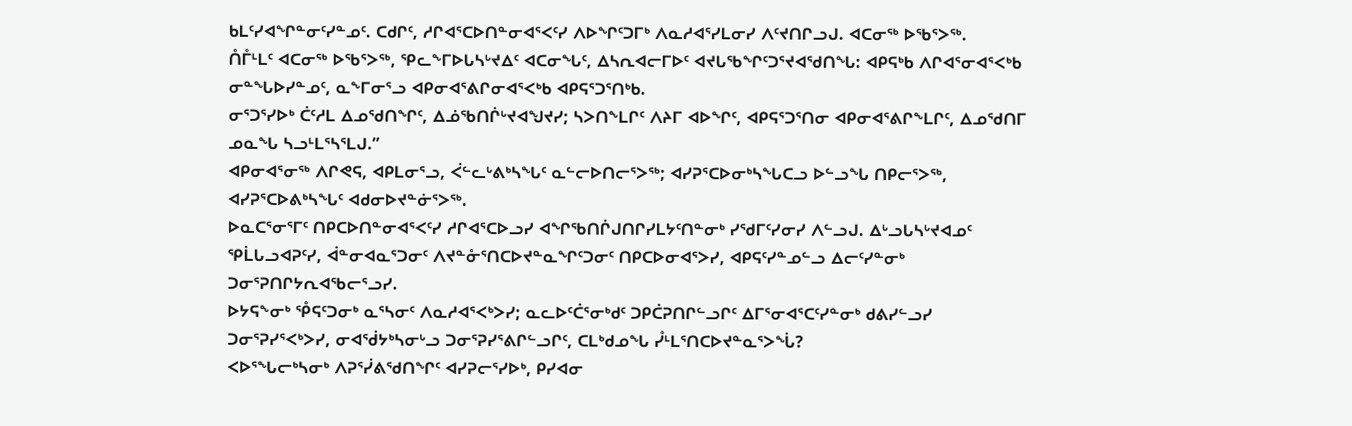ᑲᒪᑦᓯᐊᖏᓐᓂᑦᓯᓐᓄᑦ. ᑕᑯᒋᑦ, ᓱᒋᐊᕐᑕᐅᑎᓐᓂᐊᕐᐸᑦᓯ ᐱᐅᖏᑦᑐᒥᒃ ᐱᓇᓱᐊᕐᓯᒪᓂᓯ ᐱᑦᔪᑎᒋᓗᒍ. ᐊᑕᓂᖅ ᐅᖃᕐᐳᖅ.
ᑍᒤᒻᒪᑦ ᐊᑕᓂᖅ ᐅᖃᕐᐳᖅ, ᕿᓚᖕᒥᐅᒐᓴᒡᔪᐃᑦ ᐊᑕᓂᖓᑦ, ᐃᓴᕆᐊᓕᒥᐅᑦ ᐊᔪᒐᖃᖏᑦᑐᕐᔪᐊᖁᑎᖓ: ᐊᑭᕋᒃᑲ ᐱᒋᐊᕐᓂᐊᕐᐸᒃᑲ ᓂᓐᖓᐅᓯᓐᓄᑦ, ᓇᖕᒥᓂᕐᓗ ᐊᑭᓂᐊᕐᕕᒋᓂᐊᕐᐸᒃᑲ ᐊᑭᕋᕐᑐᕐᑎᒃᑲ.
ᓂᕐᑐᕐᓯᐅᒃ ᑖᑦᓱᒪ ᐃᓄᖁᑎᖏᑦ, ᐃᓅᖃᑎᒌᒡᔪᐊᖑᔪᓯ; ᓴᐳᑎᖕᒪᒋᑦ ᐱᔨᒥ ᐊᐅᖏᑦ, ᐊᑭᕋᕐᑐᕐᑎᓂ ᐊᑭᓂᐊᕐᕕᒋᖕᒪᒋᑦ, ᐃᓄᖁᑎᒥ ᓄᓇᖓ ᓴᓗᒻᒪᕐᓴᕐᒪᒍ.”
ᐊᑭᓂᐊᕐᓂᖅ ᐱᒋᕙᕋ, ᐊᑭᒪᓂᕐᓗ, ᐹᓪᓚᒡᕕᒃᓴᖓᑦ ᓇᓪᓕᐅᑎᓕᕐᐳᖅ; ᐊᓯᕈᕐᑕᐅᓂᒃᓴᖓᑕᓗ ᐅᓪᓗᖓ ᑎᑭᓕᕐᐳᖅ, ᐊᓯᕈᕐᑕᐅᕕᒃᓴᖓᑦ ᐊᑯᓂᐅᔪᓐᓃᕐᐳᖅ.
ᐅᓇᑕᕐᓂᕐᒥᑦ ᑎᑭᑕᐅᑎᓐᓂᐊᕐᐸᑦᓯ ᓱᒋᐊᕐᑕᐅᓗᓯ ᐊᖏᖃᑎᒌᒍᑎᒋᓯᒪᔭᑦᑎᓐᓂᒃ ᓯᖁᒥᑦᓯᓂᓯ ᐱᓪᓗᒍ. ᐃᒡᓗᒐᓴᒡᔪᐊᓄᑦ ᕿᒫᒐᓗᐊᕈᑦᓯ, ᐋᓐᓂᐊᓇᕐᑐᓂᑦ ᐱᔪᓐᓁᕐᑎᑕᐅᔪᓐᓇᖏᑦᑐᓂᑦ ᑎᑭᑕᐅᓂᐊᕐᐳᓯ, ᐊᑭᕋᑦᓯᓐᓄᓪᓗ ᐃᓕᑦᓯᓐᓂᒃ ᑐᓂᕐᕈᑎᒋᔭᕆᐊᖃᓕᕐᓗᓯ.
ᐅᔭᕋᖕᓂᒃ ᕾᕋᑦᑐᓂᒃ ᓇᕐᓴᓂᑦ ᐱᓇᓱᐊᕐᐸᒃᐳᓯ; ᓇᓚᐅᑦᑖᕐᓂᒃᑯᑦ ᑐᑭᑖᕈᑎᒋᓪᓗᒋᑦ ᐃᒥᕐᓂᐊᕐᑕᑦᓯᓐᓂᒃ ᑯᕕᓯᓪᓗᓯ ᑐᓂᕐᕈᓯᕐᐸᒃᐳᓯ, ᓂᐊᖂᔭᒃᓴᓂᒡᓗ ᑐᓂᕐᕈᓯᕐᕕᒋᓪᓗᒋᑦ, ᑕᒪᒃᑯᓄᖓ ᓮᒻᒪᕐᑎᑕᐅᔪᓐᓇᕐᐳᖔ?
ᐸᐅᕐᖓᓕᒃᓴᓂᒃ ᐱᕈᕐᓰᕕᖁᑎᖏᑦ ᐊᓯᕈᓕᕐᓯᐅᒃ, ᑭᓯᐊᓂ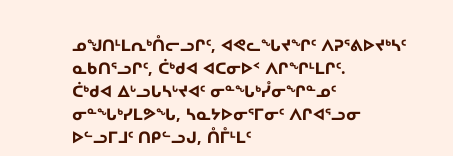ᓄᖑᑎᒻᒪᕆᒃᑍᓕᓗᒋᑦ, ᐊᕙᓚᖓᔪᖏᑦ ᐱᕈᕐᕕᐅᔪᒃᓴᑦ ᓇᑲᑎᕐᓗᒋᑦ, ᑖᒃᑯᐊ ᐊᑕᓂᐅᑉ ᐱᒋᖏᒻᒪᒋᑦ.
ᑖᒃᑯᐊ ᐃᒡᓗᒐᓴᒡᔪᐊᑦ ᓂᓐᖓᒃᓮᓂᖏᓐᓄᑦ ᓂᓐᖓᒃᓯᒪᕗᖓ, ᓴᓇᔭᐅᓂᕐᒥᓂᑦ ᐱᒋᐊᕐᓗᓂ ᐅᓪᓗᒥᒧᑦ ᑎᑭᓪᓗᒍ, ᑍᒤᒻᒪᑦ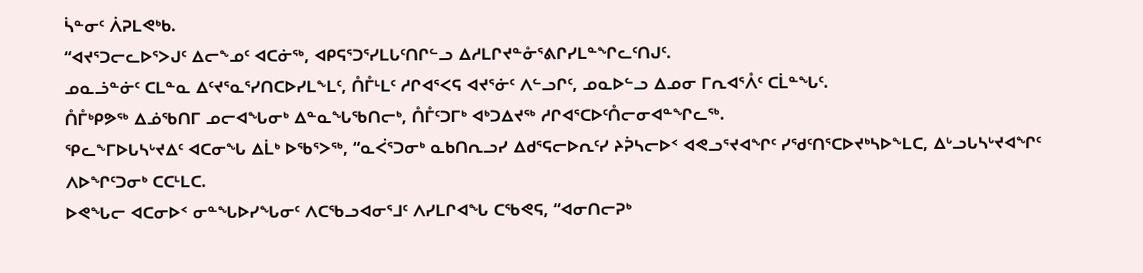ᓵᓐᓂᑦ ᐲᕈᒪᕙᒃᑲ.
“ᐊᔪᕐᑐᓕᓚᐅᕐᐳᒍᑦ ᐃᓕᖕᓄᑦ ᐊᑕᓃᖅ, ᐊᑭᕋᕐᑐᕐᓯᒪᒐᑦᑎᒋᓪᓗ ᐃᓱᒪᒋᔪᓐᓁᕐᕕᒋᓯᒪᓐᖏᓚᑦᑎᒍᑦ.
ᓄᓇᓘᓐᓃᑦ ᑕᒪᓐᓇ ᐃᑦᔪᕐᓇᕐᓯᑎᑕᐅᓯᒪᖕᒪᑦ, ᑍᒤᒻᒪᑦ ᓱᒋᐊᕐᐸᕋ ᐊᔪᕐᓃᑦ ᐱᓪᓗᒋᑦ, ᓄᓇᐅᓪᓗ ᐃᓄᓂ ᒥᕆᐊᕐᐰᑦ ᑕᒫᓐᖓᑦ.
ᑍᒤᒃᑭᕗᖅ ᐃᓅᖃᑎᒥ ᓄᓕᐊᖓᓂᒃ ᐃᓐᓇᖓᖃᑎᓕᒃ, ᑍᒤᑦᑐᒥᒃ ᐊᒃᑐᐃᔪᖅ ᓱᒋᐊᕐᑕᐅᑦᑍᓕᓂᐊᓐᖏᓚᖅ.
ᕿᓚᖕᒥᐅᒐᓴᒡᔪᐃᑦ ᐊᑕᓂᖓ ᐃᒫᒃ ᐅᖃᕐᐳᖅ, “ᓇᐹᕐᑐᓂᒃ ᓇᑲᑎᕆᓗᓯ ᐃᑯᕐᕋᓕᐅᕆᑦᓯ ᔨᕉᓴᓕᐅᑉ ᐊᕙᓗᕐᔪᐊᖏᑦ ᓯᖁᑦᑎᕐᑕᐅᔪᒃᓴᐅᖕᒪᑕ, ᐃᒡᓗᒐᓴᒡᔪᐊᖏᑦ ᐱᐅᖏᑦᑐᓂᒃ ᑕᑕᒻᒪᑕ.
ᐅᕙᖓᓕ ᐊᑕᓂᐅᑉ ᓂᓐᖓᐅᓯᖓᓂᑦ ᐱᑕᖃᓗᐊᓂᕐᒧᑦ ᐱᓯᒪᒋᐊᖓ ᑕᖃᕙᕋ, “ᐊᓂᑎᓕᕈᒃ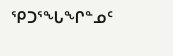ᕿᑐᕐᖓᖏᓐᓄᑦ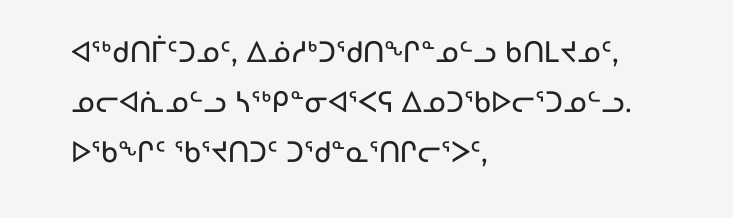ᐊᖅᑯᑎᒦᑦᑐᓄᑦ, ᐃᓅᓱᒃᑐᖁᑎᖏᓐᓄᓪᓗ ᑲᑎᒪᔪᓄᑦ, ᓄᓕᐊᕇᓄᓪᓗ ᓴᖅᑭᓐᓂᐊᕐᐸᕋ ᐃᓄᑐᖃᐅᓕᕐᑐᓄᓪᓗ.
ᐅᖃᖏᑦ ᖃᕐᔪᑎᑐᑦ ᑐᖁᓐᓇᕐᑎᒋᓕᕐᐳᑦ,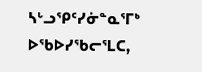ᓴᒡᓗᕿᑦᓯᓃᓐᓇᕐᒥᒃ ᐅᖃᐅᓯᖃᓕᕐᒪᑕ,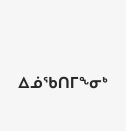ᐃᓅᖃᑎᒥᖕᓂᒃ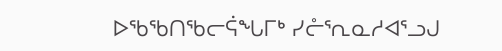ᐅᖃᖃᑎᖃᓕᕌᖓᒥᒃ ᓯᓔᕐᕆᓇᓱᐊᕐᓗᒍ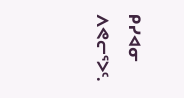ᑭᓯᐊᓂ ᐱᕙᓕᕐᐳᑦ.